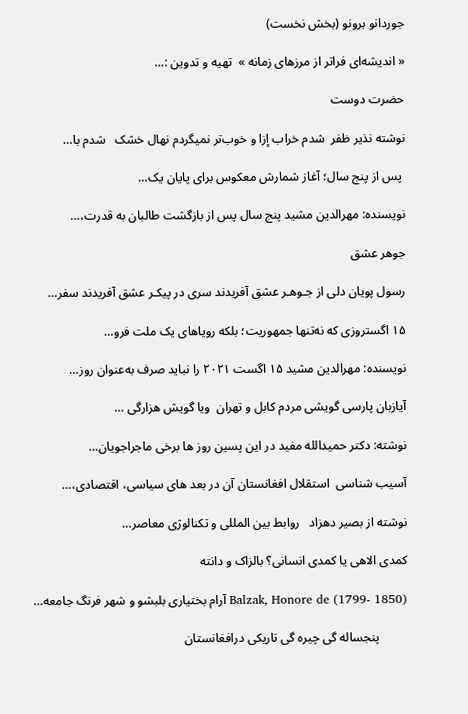جوردانو برونو (بخش نخست)

« اندیشه‌ای فراتر از مرزهای زمانه »  تهیه و تدوین :…

حضرت دوست

نوشته نذیر ظفر  شدم خراب إزا و خوب‌تر نمیگردم نهال خشک   شدم با…

 پس از پنج سال؛ آغاز شمارش معکوس برای پایان یک…

نویسنده: مهرالدین مشید پنج سال پس از بازگشت طالبان به قدرت،…

جوهر عشق

رسول پویان دلی از جـوهـر عشق آفریدند سری در پیکـر عشق آفریدند سفر…

۱۵ اگستروزی که نه‌تنها جمهوریت؛ بلکه رویاهای یک ملت فرو…

نویسنده: مهرالدین مشید ۱۵ اگست ۲۰۲۱ را نباید صرف به‌عنوان روز…

آیازبان پارسی گویشی مردم کابل و تهران  ویا گویش هزارگی …

نوشته: دکتر حمیدالله مفید در این پسین روز ها برخی ماجراجویان…

آسیب شناسی  استقلال افغانستان آن در بعد های سیاسی، اقتصادی،…

نوشته از بصیر دهزاد   روابط بین المللی و تکنالوژی معاصر…

کمدی الاهی یا کمدی انسانی؟ بالزاک و دانته

Balzak, Honore de (1799- 1850) آرام بختیاری بلبشو و شهر فرنگ جامعه…

         پنجساله گی چیره گی تاریکی درافغانستان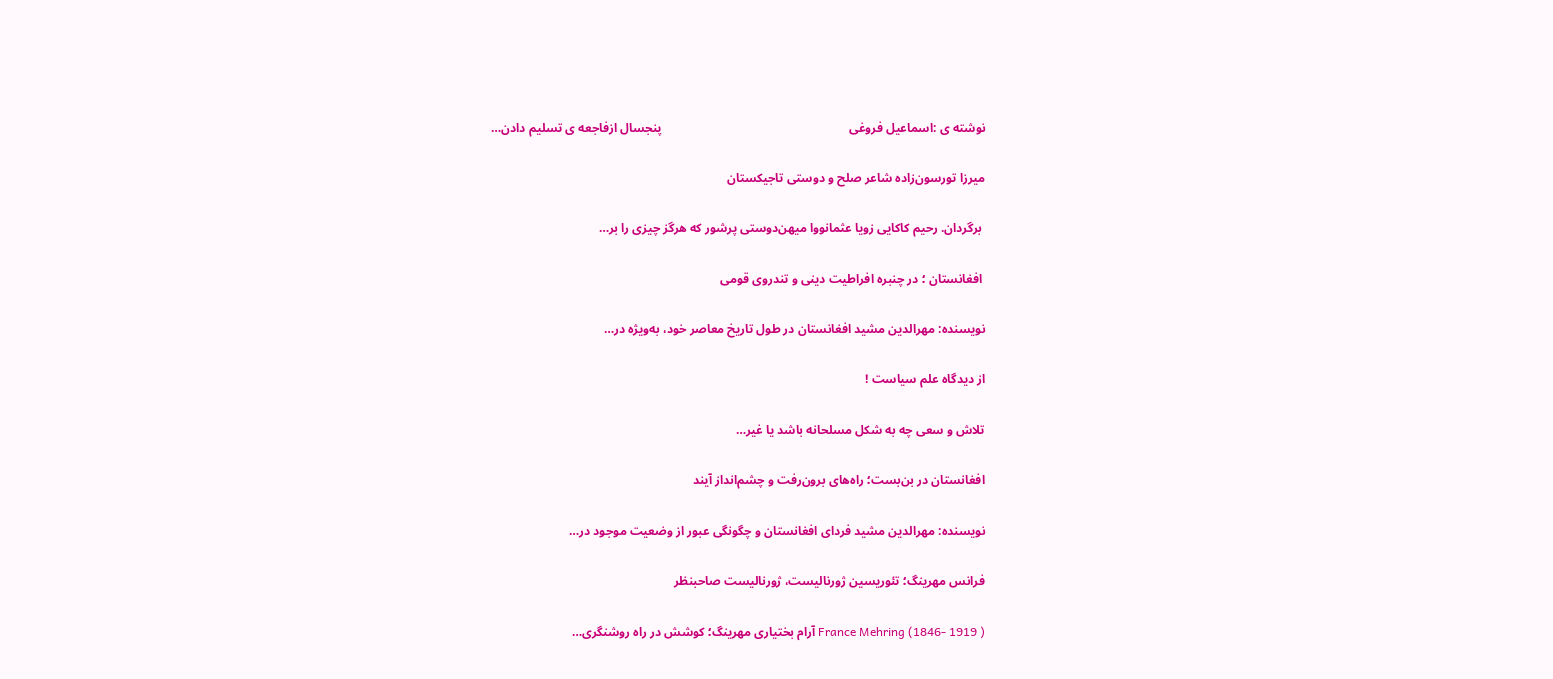نوشته ی :اسماعیل فروغی                                                            پنجسال ازفاجعه ی تسلیم دادن…

میرزا تورسون‌زاده شاعر صلح و دوستی تاجیکستان

 برگردان. رحیم کاکایی زویا عثمانووا میهن‌دوستی پرشور که هرگز چیزی را بر…

 افغانستان ؛ در چنبره افراطیت دینی و تندروی قومی

نویسنده: مهرالدین مشید افغانستان در طول تاریخ معاصر خود، به‌ویژه در…

از دیدگاه علم سیاست !

تلاش و سعی چه به شکل مسلحانه باشد یا غیر…

افغانستان در بن‌بست؛ راه‌های برون‌رفت و چشم‌انداز آیند

نویسنده: مهرالدین مشید فردای افغانستان و چگونگی عبور از وضعیت موجود در…

فرانس مهرینگ؛ تئوریسین ژورنالیست، ژورنالیست صاحبنظر

France Mehring (1846- 1919 ) آرام بختیاری مهرینگ؛ کوشش در راه روشنگری…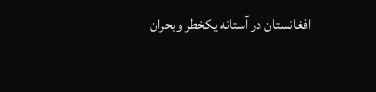افغانستان در آستانه یکخطر وبحران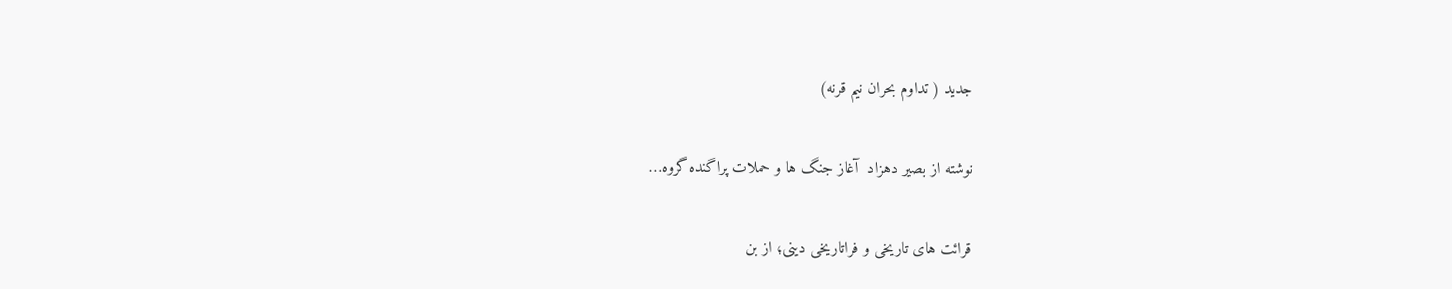جدید ( تداوم بحران نیم قرنه)

نوشته از بصیر دهزاد  آغاز جنگ ها و حملات پراگنده گروه…

قرائت های تاریخی و فراتاریخی دینی؛ از بن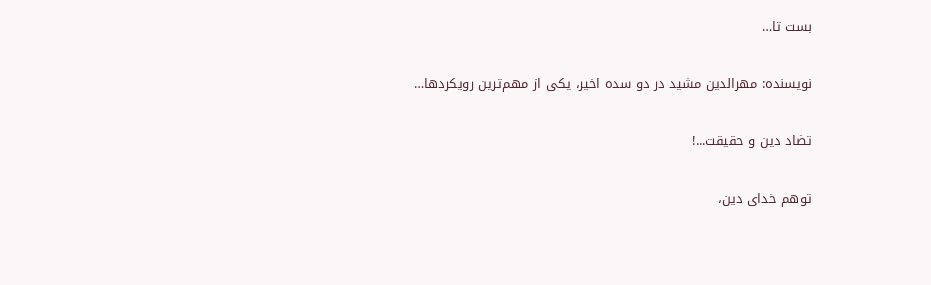بست تا…

نویسنده: مهرالدین مشید در دو سده اخیر، یکی از مهم‌ترین رویکردها…

تضاد دین و حقیقت...!

توهم خدای دین،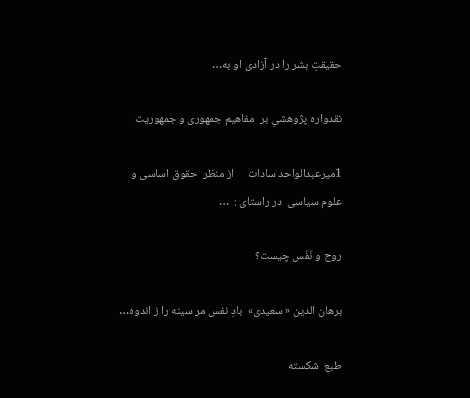حقیقتِ بشر را در آزادی او به…

نقدواره پژوهشیِ بر  مفاهیم جمهوری و جمهوریت

1میرعبدالواحد سادات     از منظر  حقوق اساسی و علوم سیاسی  در راستای :  …

روح و نَفْس چیست؟

برهان الدین « سعیدی»  بادِ نفس مر سینه را ز اندوه…

طبع  شکسته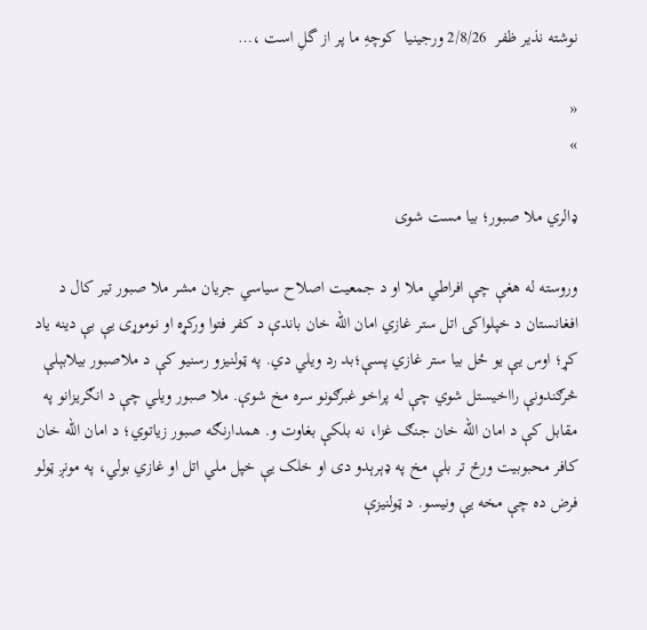نوشته نذیر ظفر  2/8/26 ورجینیا  كوچهِ ما پر از گلِ است ،…

«
»

ډالري ملا صبور؛ بیا مست شوی

وروسته له هغې چې افراطي ملا او د جمعيت اصلاح سياسي جريان مشر ملا صبور تير کال د افغانستان د خپلواکۍ اتل ستر غازي امان الله خان باندې د کفر فتوا ورکړه او نوموړی يې بې دينه ياد کړ؛ اوس يې يو ځل بيا ستر غازي پسې؛بد رد ويلي دي. په ټولنيزو رسنيو کې د ملاصبور بيلابېلې څرګندونې رااخيستل شوي چې له پراخو غبرګونو سره مخ شوې. ملا صبور ويلي چې د انګريزانو په مقابل کې د امان الله خان جنګ غزا، نه بلکې بغاوت و. همدارنګه صبور زياتوي؛ د امان الله خان کافر محبوبیت ورځ تر بلې مخ په ډېرېدو دی او خلک یې خپل ملي اتل او غازي بولي، په مونږ ټولو فرض ده چې مخه یې ونیسو. د ټولنيزې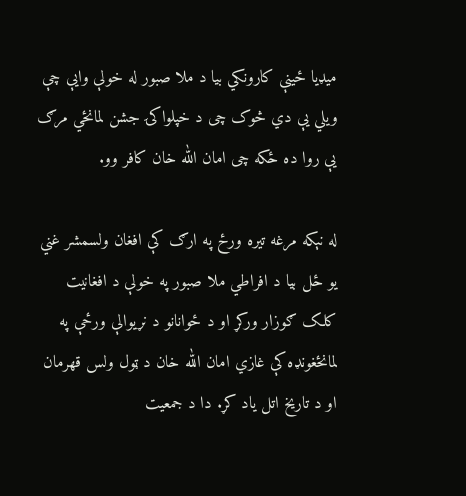ميډيا ځينې کارونکي بيا د ملا صبور له خولې وايې چې ويلي يې دي څوک چی د خپلواکۍ جشن لمانځي مرګ يې روا ده ځکه چی امان الله خان کافر وو.

له نېکه مرغه تيره ورځ په ارګ کې افغان ولسمشر غني يو ځل بيا د افراطي ملا صبور په خولې د افغانیت کلک ګوزار ورکړ او د ځوانانو د نړيوالې ورځې په لمانځغونډه کې غازي امان الله خان د ټول ولس قهرمان او د تاريخ اتل ياد کړ. دا د جمعيت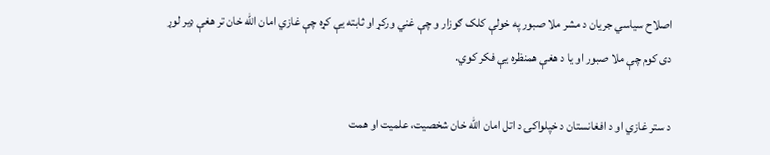اصلاح سياسي جريان د مشر ملا صبور په خولې کلک ګوزار و چې غني ورکړ او ثابته يې کړه چې غازي امان الله خان تر هغې ډير لوړ دی کوم چې ملا صبور او يا د هغې همنظره يې فکر کوي.

د ستر غازي او د افغانستان د خپلواکۍ د اتل امان الله خان شخصيت، علميت او همت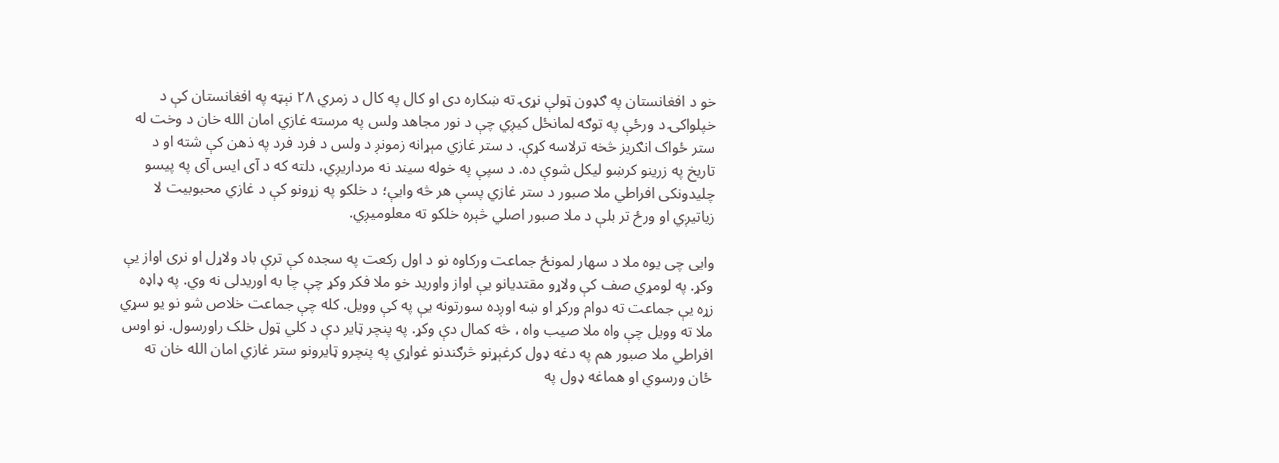خو د افغانستان په ګډون ټولې نړۍ ته ښکاره دی او کال په کال د زمري ۲۸ نېټه په افغانستان کې د خپلواکۍ د ورځې په توګه لمانځل کيږي چې د نور مجاهد ولس په مرسته غازي امان الله خان د وخت له ستر ځواک انګريز څخه ترلاسه کړې. د ستر غازي مېړانه زمونږ د ولس د فرد فرد په ذهن کې شته او د تاريخ په زرينو کرښو ليکل شوې ده. د سپې په خوله سيند نه مرداريږي، دلته که د آی ايس آی په پيسو چليدونکی افراطي ملا صبور د ستر غازي پسې هر څه وايې؛ د خلکو په زړونو کې د غازي محبوبيت لا زياتيږي او ورځ تر بلې د ملا صبور اصلي څېره خلکو ته معلوميږي.

وایی چی یوه ملا د سهار لمونځ جماعت ورکاوه نو د اول رکعت په سجده کې ترې باد ولاړل او نری اواز یې وکړ. په لومړي صف کې ولاړو مقتديانو يې اواز واوريد خو ملا فکر وکړ چې چا به اوریدلی نه وي. په ډاډه زړه يې جماعت ته دوام ورکړ او ښه اوږده سورتونه یې په کې وویل. کله چې جماعت خلاص شو نو یو سړي ملا ته وویل چې واه ملا صیب واه ، څه کمال دې وکړ. په پنچر ټاير دې د کلي ټول خلک راورسول. نو اوس افراطي ملا صبور هم په دغه ډول کرغېړنو څرګندنو غواړي په پنچرو ټايرونو ستر غازي امان الله خان ته ځان ورسوي او هماغه ډول په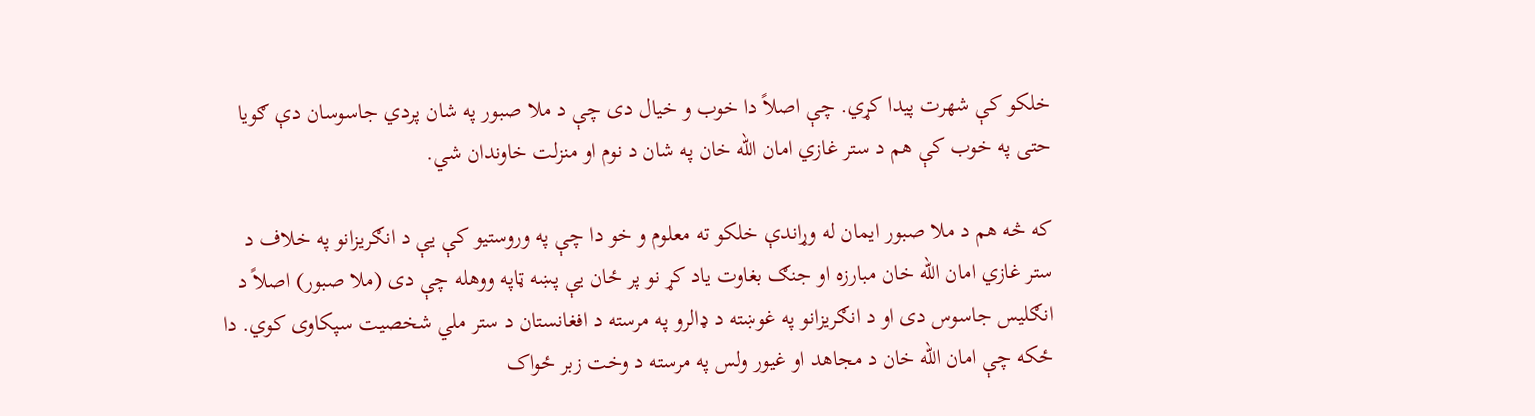خلکو کې شهرت پيدا کړي. چې اصلاً دا خوب و خيال دی چې د ملا صبور په شان پردي جاسوسان دې ګويا حتی په خوب کې هم د ستر غازي امان الله خان په شان د نوم او منزلت خاوندان شي.

که څه هم د ملا صبور ايمان له وړاندې خلکو ته معلوم و خو دا چې په وروستيو کې يې د انګريزانو په خلاف د ستر غازي امان الله خان مبارزه او جنګ بغاوت ياد کړ نو پر ځان يې پښه ټاپه ووهله چې دی (ملا صبور) اصلاً د انګليس جاسوس دی او د انګريزانو په غوښته د ډالرو په مرسته د افغانستان د ستر ملي شخصيت سپکاوی کوي. دا ځکه چې امان الله خان د مجاهد او غيور ولس په مرسته د وخت زبر ځواک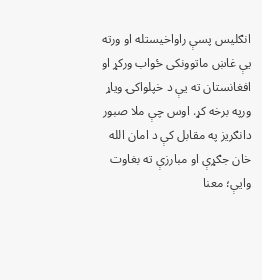انګليس پسې راواخيستله او ورته يې غاښ ماتوونکی ځواب ورکړ او افغانستان ته يې د خپلواکۍ وياړ ورپه برخه کړ. اوس چې ملا صبور دانګريز په مقابل کې د امان الله خان جګړې او مبارزې ته بغاوت وايې؛ معنا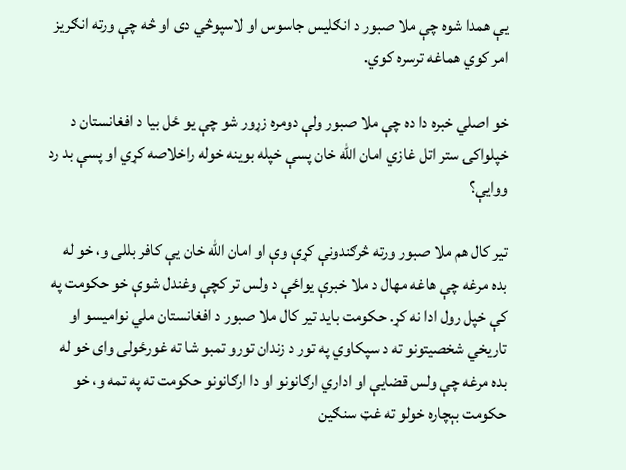يې همدا شوه چې ملا صبور د انګليس جاسوس او لاسپوڅي دی او څه چې ورته انګريز امر کوي هماغه ترسره کوي.

خو اصلي خبره دا ده چې ملا صبور ولې دومره زړور شو چې يو ځل بيا د افغانستان د خپلواکۍ ستر اتل غازي امان الله خان پسې خپله بوينه خوله راخلاصه کړي او پسې بد رد ووايې؟

تير کال هم ملا صبور ورته څرګندونې کړې وې او امان الله خان يې کافر بللی و، خو له بده مرغه چې هاغه مهال د ملا خبرې يواځې د ولس تر کچې وغندل شوې خو حکومت په کې خپل رول ادا نه کړ. حکومت بايد تير کال ملا صبور د افغانستان ملي نواميسو او تاريخي شخصيتونو ته د سپکاوي په تور د زندان تورو تمبو شا ته غورځولی وای خو له بده مرغه چې ولس قضايې او اداري ارګانونو او دا ارګانونو حکومت ته په تمه و، خو حکومت بېچاره خولو ته غټ سنګين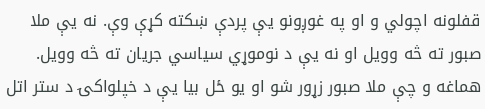قفلونه اچولي و او په غوږونو يې پردې ښکته کړې وې. نه يې ملا صبور ته څه وويل او نه يې د نوموړي سياسي جريان ته څه وويل. هماغه و چې ملا صبور زړور شو او يو ځل بيا يې د خپلواکۍ د ستر اتل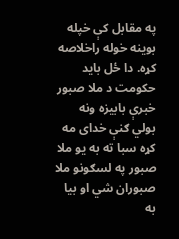په مقابل کې خپله بوينه خوله راخلاصه کړه. دا ځل باید حکومت د ملا صبور خبرې بابيزه ونه بولي ګنې خدای مه کړه سبا ته به يو ملا صبور په لسګونو ملا صبوران شي او بيا به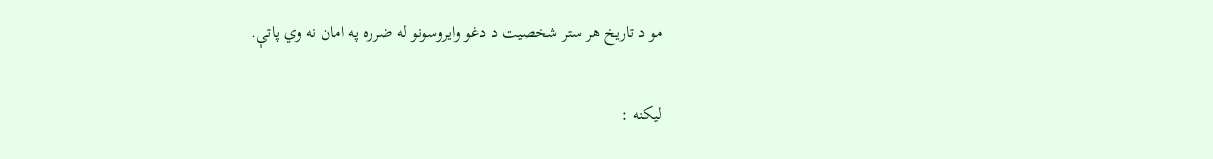مو د تاریخ هر ستر شخصيت د دغو وايروسونو له ضرره په امان نه وي پاتې.

لیکنه :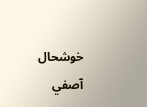خوشحال آصفي